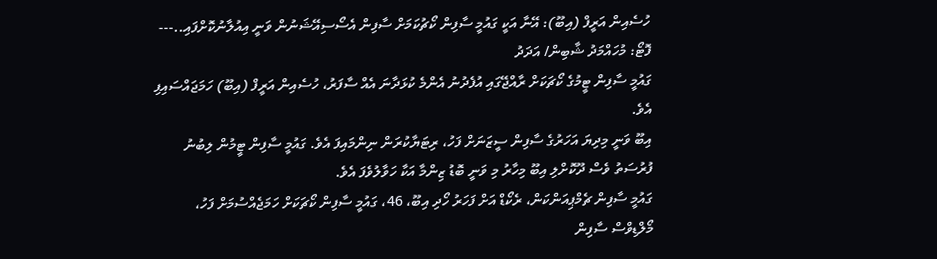ހުސެއިން އަރީފް (އިބޫ): އޭނާ އަކީ ގައުމީ ސާފިން ކޯޗުކަމަށް ސާފިން އެސޯސިއޭޝަނުން ވަނީ އިއުލާނުކޮށްފައި..--- ފޮޓޯ: މުހައްމަދު ޝާބިން/ އަދަދު
ގައުމީ ސާފިން ޓީމުގެ ކޯޗަކަށް ރާއްޖޭގައި އުފެދުނު އެންމެ ކުޅަދާނަ އެއް ސާފަރު، ހުސެއިން އަރީފް (އިބޫ) ހަމަޖައްސައިފި އެވެ.
އިބޫ ވަނީ މިދިޔަ އަހަރުގެ ސާފިން ސީޒަނަށް ފަހު، ރިޓަޔާކުރަން ނިންމައިފަ އެވެ. ގައުމީ ސާފިން ޓީމުން ލިބުނު ފުރުސަތު ވެސް ދޫކޮށްލި އިބޫ މިހާރު މި ވަނީ ބޮޑު ޒިންމާ އަކާ ހަވާލުވެފަ އެވެ.
ގައުމީ ސާފިން ޗެމްޕިއަންކަން، ރެކޯޑް އަށް ފަހަރު ހޯދި އިބޫ، 46، ގައުމީ ސާފިން ކޯޗަކަށް ހަމަޖެއްސުމަށް ފަހު، މޯލްޑިވްސް ސާފިން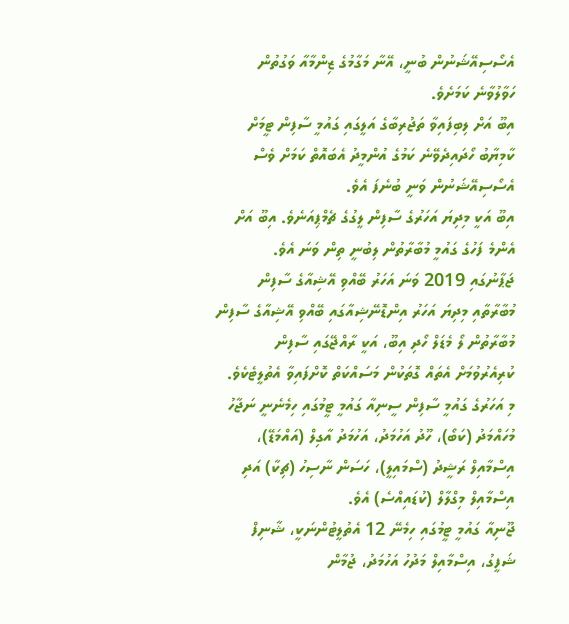އެސޯސިއޭޝަނުން ބުނީ، އޭނާ މަގާމުގެ ޒިންމާއާ ވަގުތުން ހަވާލުވާނެ ކަމަށެވެ.
އިބޫ އަށް ލިބިފައިވާ ތަޖުރިބާގެ އަލީގައި ގައުމީ ސާފިން ޓީމަށް ކާމިޔާބު ހޯދައިދެވޭނެ ކަމުގެ އުންމީދު އެބައޮތް ކަމަށް ވެސް އެސޯސިއޭޝަނުން ވަނީ ބުނެފަ އެވެ.
އިބޫ އަކީ މިދިޔަ އަހަރުގެ ސާފިން ލީގުގެ ޗެމްޕިއަނެވެ. އިބޫ އަށް އެންމެ ފަހުގެ ގައުމީ މުބާރާތުން ލިބުނީ ތިން ވަނަ އެވެ.
ޖަޕާނުގައި 2019 ވަނަ އަހަރު ބޭއްވި އޭޝިއާގެ ސާފިން މުބާރާތާއި މިދިޔަ އަހަރު އިންޑޮނޭޝިއާގައި ބޭއްވި އޭޝިއާގެ ސާފިން މުބާރާތުން ލޯ މެޑަލް ހޯދި އިބޫ، އަކީ ރާއްޖޭގައި ސާފިން ކުރިއެރުވުމަށް އެތައް ގޮތަކުން މަސައްކަތް ކޮށްފައިވާ އެތުލީޓެކެވެ.
މި އަހަރުގެ ގައުމީ ސާފިން ސީނިއާ ގައުމީ ޓީމުގައި ހިމެނެނީ ނަޖާހު މުހައްމަދު (ކަބޯ)، ހޫދު އަހުމަދު، އަހުމަދު އާގިލް (އައްމަޑޭ)، އިސްމާއިލް ރަޝީދު (ސްމައިލީ)، ހަސަން ނާސިހު (ޗިކާ) އަދި އިސްމާއިލް މިގްލާލް (ކުޑައިއްސެ) އެވެ.
ޖޫނިއާ ގައުމީ ޓީމުގައި ހިމެނޭ 12 އެތުލީޓުންނަކީ، ޝާނިފް ޝަފީގު، އިސްމާއިލް މަދުހު އަހުމަދު، ޖުމާން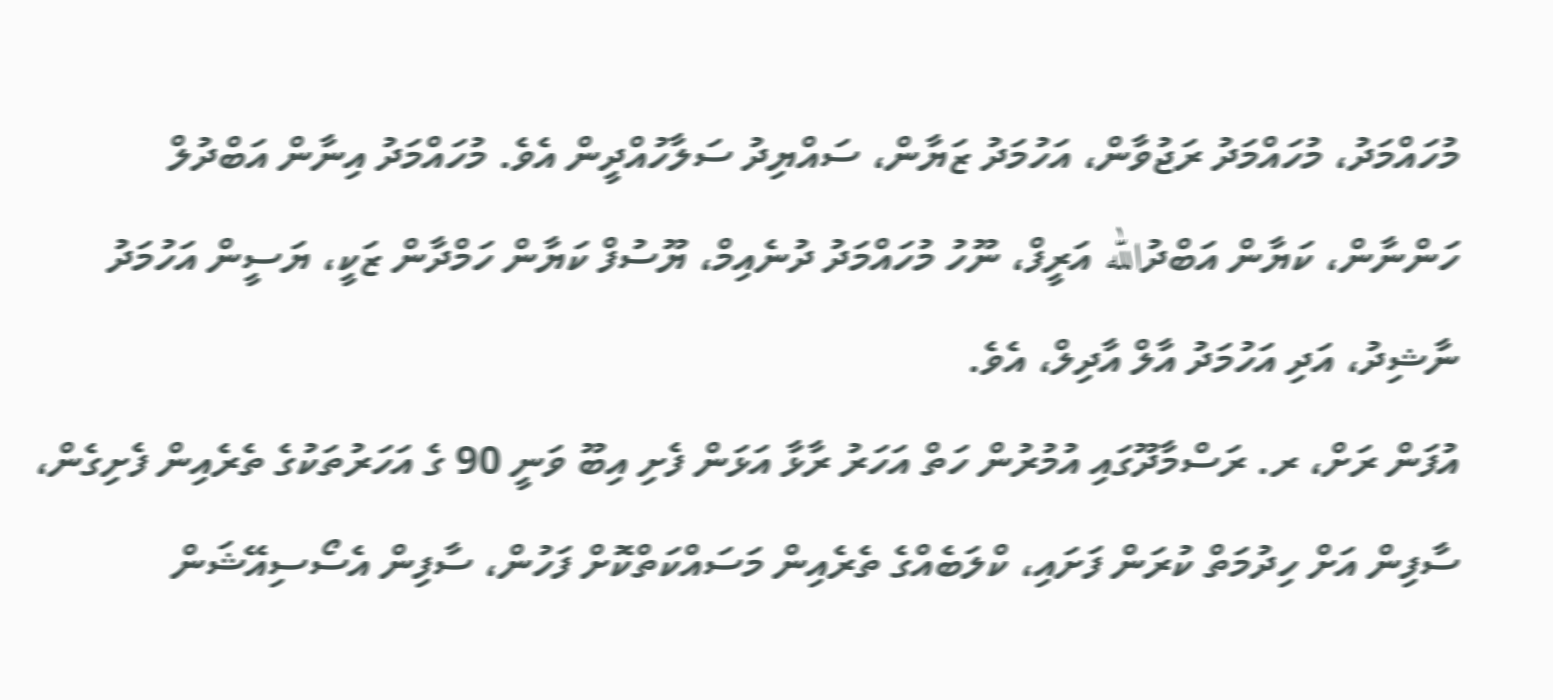މުހައްމަދު، މުހައްމަދު ރަޖުވާން، އަހުމަދު ޒަޔާން، ސައްޔިދު ސަލާހުއްދީން އެވެ. މުހައްމަދު އިނާން އަބްދުލް ހަންނާން، ކަޔާން އަބްދުالله އަރީފް، ނޫހު މުހައްމަދު ދުނެއިމް، ޔޫސުފް ކަޔާން ހަމްދާން ޒަކީ، ޔަސީން އަހުމަދު ނާޝިދު، އަދި އަހުމަދު އާލް އާދިލް، އެވެ.
އުފަން ރަށް، ރ. ރަސްމާދޫގައި އުމުރުން ހަތް އަހަރު ރާޅާ އަޅަން ފެށި އިބޫ ވަނީ 90 ގެ އަހަރުތަކުގެ ތެރެއިން ފެށިގެން، ސާފިން އަށް ހިދުމަތް ކުރަން ފަށައި، ކްލަބެއްގެ ތެރެއިން މަސައްކަތްކޮށް ފަހުން، ސާފިން އެސޯސިއޭޝަން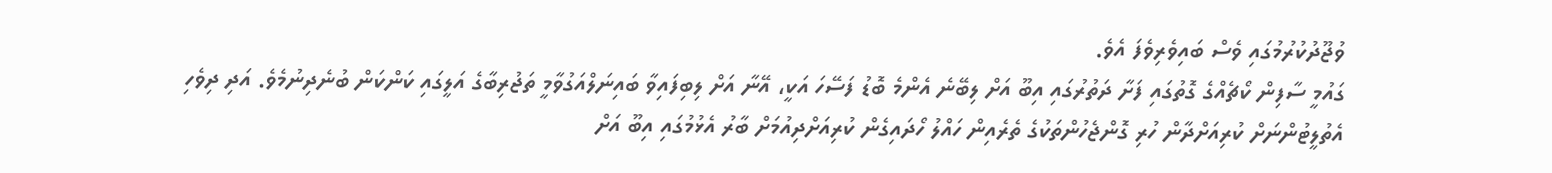ވުޖޫދުކުރުމުގައި ވެސް ބައިވެރިވެފަ އެވެ.
ގައުމީ ސާފިން ކޯޗެއްގެ ގޮތުގައި ފަށާ ދަތުރުގައި އިބޫ އަށް ލިބޭނެ އެންމެ ބޮޑު ފަސޭހަ އަކީ، އޭނާ އަށް ލިބިފައިވާ ބައިނަލްއަގުވާމީ ތަޖުރިބާގެ އަލީގައި ކަންކަން ބުނެދިނުމެވެ. އަދި ދިވެހި އެތުލީޓުންނަށް ކުރިއަށްދާން ހުރި ގޮންޖެހުންތަކުގެ ތެރެއިން ހައްލު ހޯދައިގެން ކުރިއަށްދިއުމަށް ބާރު އެޅުމުގައި އިބޫ އަށް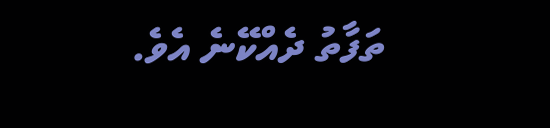ތަފާތު ދެއްކޭނެ އެވެ.